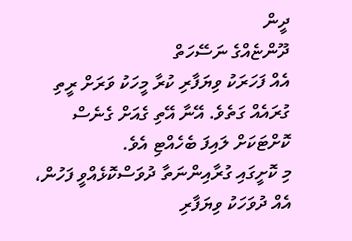ދީން
ދޫންޏެއްގެ ނަސޭހަތް
އެއް ފަހަރަކު ވިޔަފާރި ކުރާ މީހަކު ވަރަށް ރީތި ގުރައެއް ގަތެވެ. އޭނާ އޭތި ގެއަށް ގެނެސް ކޮށްޓަކަށް ލައިފަ ބެހެއްޓި އެވެ.
މި ކޮށީގައި ގުރާއިންނަތާ ދުވަސްކޮޅެއްވީ ފަހުން، އެއް ދުވަހަކު ވިޔަފާރި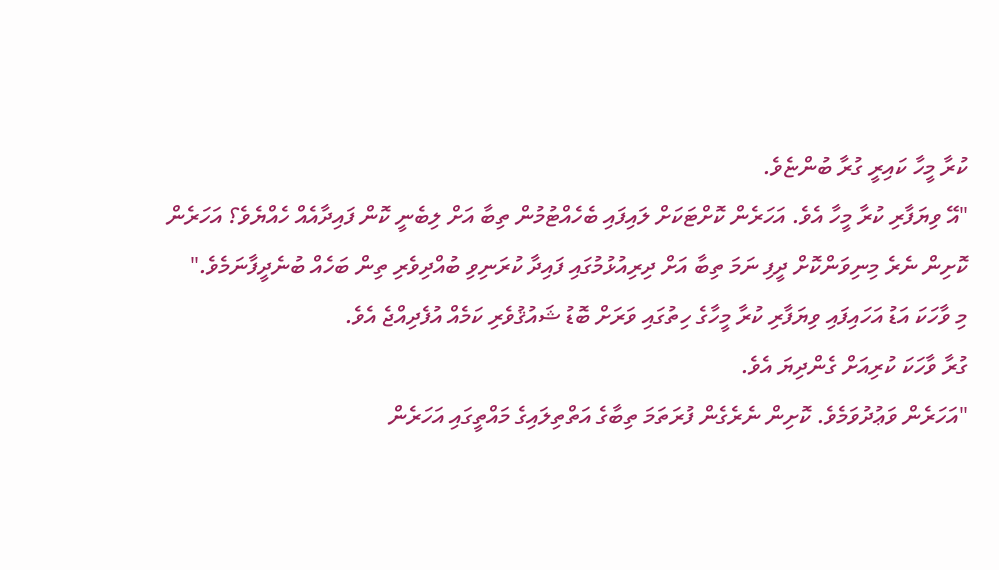ކުރާ މީހާ ކައިރީ ގުރާ ބުންޏެވެ.
"އޭ ވިޔަފާރި ކުރާ މީހާ އެވެ. އަހަރެން ކޮށްޓަކަށް ލައިފައި ބެހެއްޓުމުން ތިބާ އަށް ލިބެނީ ކޮން ފައިދާއެއް ހެއްޔެވެ؟ އަހަރެން ކޮށިން ނެރެ މިނިވަންކޮށް ދީފި ނަމަ ތިބާ އަށް ދިރިއުޅުމުގައި ފައިދާ ކުރަނިވި ބުއްދިވެރި ތިން ބަހެއް ބުނެދީފާނަމެވެ."
މި ވާހަކަ އަޑު އަހައިފައި ވިޔަފާރި ކުރާ މީހާގެ ހިތުގައި ވަރަށް ބޮޑު ޝައުޤުވެރި ކަމެއް އުފެދިއްޖެ އެވެ.
ގުރާ ވާހަކަ ކުރިއަށް ގެންދިޔަ އެވެ.
"އަހަރެން ވަޢުދުވަމެވެ. ކޮށިން ނެރެގެން ފުރަތަމަ ތިބާގެ އަތްތިލައިގެ މައްތީގައި އަހަރެން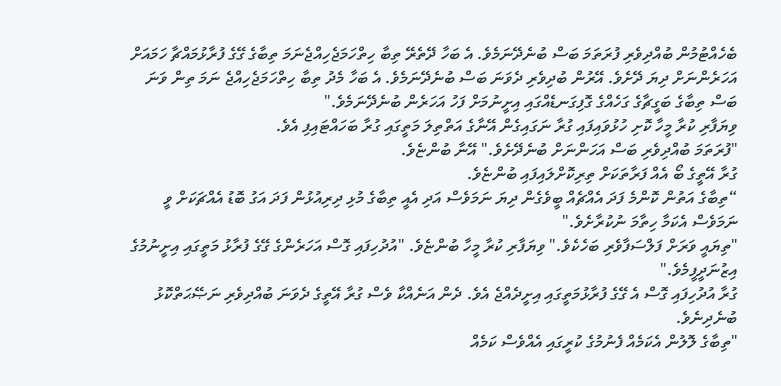ބެހެއްޓުމުން ބުއްދިވެރި ފުރަތަމަ ބަސް ބުނެދޭނަމެވެ. އެ ބަހާ ދޭތެރޭ ތިބާ ހިތްހަމަޖެހިއްޖެނަމަ ތިބާގެ ގޭގެ ފުރާޅުމައްޗާ ހަމައަށް އަހަރެންނަށް ދިޔަ ދޭށެވެ. އޭރުން ބުދިވެރި ދެވަނަ ބަސް ބުނެދޭނަމެވެ. އެ ބަހާ މެދު ތިބާ ހިތްހަމަޖެހިއްޖެ ނަމަ ތިން ވަނަ ބަސް ތިބާގެ ބަގީޗާގެ ގަހެއްގެ ގޮފިގަނޑެއްގައި އިށީނުމަށް ފަހު އަހަރެން ބުނެދޭނަމެވެ."
ވިޔަފާރި ކުރާ މީހާ ކޮށި ހުޅުވައިފައި ގުރާ ނަގައިގެން އޭނާގެ އަތްތިލަ މަތީގައި ގުރާ ބަހައްޓައިފި އެވެ.
"ފުރަތަމަ ބުއްދިވެރި ބަސް އަހަންނަށް ބުނެދޭށެވެ." އޭނާ ބުންޏެވެ.
ގުރާ އޭތީގެ ބޯ އެއް ފަރާތަކަށް ތިރިކޮށްލައިފައި ބުންޏެވެ.
“ތިބާގެ އަތުން ކޮންމެ ފަދަ އެއްޗެއް ބީވެގެން ދިޔަ ނަމަވެސް އަދި އެއީ ތިބާގެ މުޅި ދިރިއުޅުން ފަދަ އަގު ބޮޑު އެއްޗަކަށް ވީ ނަމަވެސް އެކަމާ ހިތާމަ ނުކުރާށެވެ."
"ތިޔައީ ވަރަށް ފަލްސަފާވެރި ބަހެކެވެ." ވިޔަފާރި ކުރާ މީހާ ބުންޏެވެ. "އުދުހިފައި ގޮސް އަހަރެންގެ ގޭގެ ފުރާޅު މަތީގައި އިށީނުމުގެ އިޒުނަދީފީމެވެ."
ގުރާ އުދުހިފައި ގޮސް އެ ގޭގެ ފުރާޅުމަތީގައި އިށީދެއްޖެ އެވެ. ދެން އަނެއްކާ ވެސް ގުރާ އޭތީގެ ދެވަނަ ބުއްދިވެރި ނަޞޭޙަތްކޮޅު ބުނެދިނެވެ.
"ތިބާގެ ލޮލުން އެކަމެއް ފެނުމުގެ ކުރީގައި އެއްވެސް ކަމެއް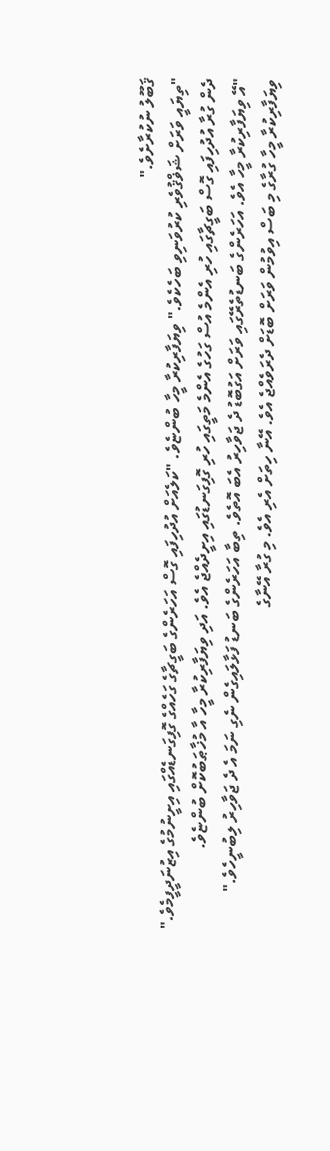ޤަބޫލު ނުކުރާށެވެ."
"ތިޔައީ ވަރަށް ޝަޥްޤުވެރި ކުރުވަނިވި ބަހެކެވެ." ވިޔަފާރިކުރާ މީހާ ބުންޏެވެ. "ކަލެއަށް އުދުހިފައި ގޮސް އަހަރެންގެ ބަގީޗާގެ ގަހެއްގެ ގޮފިގަނޑެއްގައި އިށީނުމުގެ އިޒުނަދީފީމެވެ."
ދެން ގުރާ އުދުހިފައި ގޮސް ބަގީޗާގައި ހުރި އެންމެ އުސް ގަހުގެ އެންމެ މަތީގައި ހުރި ގޮފިގަނޑުގައި އިށީދެއްޖެ އެވެ. އަދި ވިޔަފާރިކުރާ މީހާ އާ މުޚާޠަބުކޮށް ބުންޏެވެ.
"އޭ ވިޔަފާރިކުރާ މީހާ އެވެ. އަހަރެންގެ ބަނޑުތެރޭގައި ވަރަށް އަގުބޮޑު ދެ ޖަވާހިރު އެބަ އޮތެވެ. ތިބާ އަހަރެންގެ ބަނޑު ފަޅާލައިގެން ނެގި ނަމަ އެ ދެ ޖަވާހިރު ލިބުނީހެވެ."
ވިޔަފާރިކުރާ މީހާ ގުރާގެ މި ބަސް އިވުމުން ވަރަށް ބޮޑަށް ދެރަވެއްޖެ އެވެ. އޭނާ ހިތަށް އެރި އެވެ. މި ގުރާ އޭނާގެ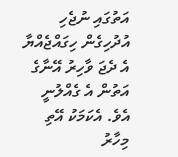އަތުގައި ނުޖެހި އުދުހިގެން ހިގައްޖެއްޔާ އެ ދެޖަ ވާހިރު އޭނާގެ އަތުން އެ ގެއްލުނީ އެވެ. އެކަމަކު އޭތި މިހާރު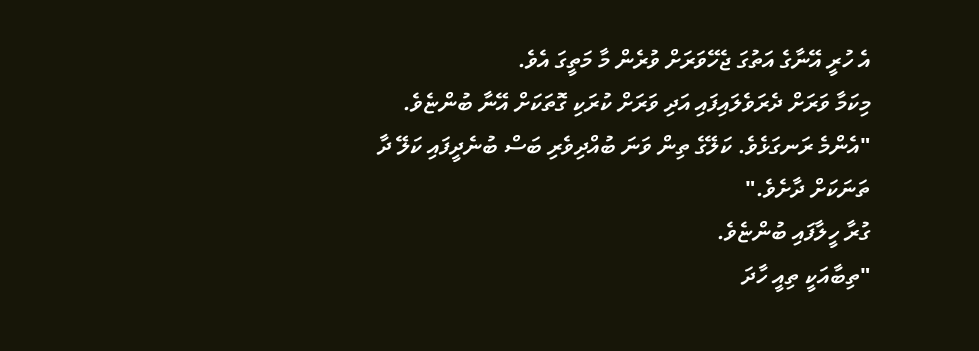އެ ހުރީ އޭނާގެ އަތުގަ ޖެހޭވަރަށް ވުރެން މާ މަތީގަ އެވެ.
މިކަމާ ވަރަށް ދެރަވެލައިފައި އަދި ވަރަށް ކުރަކި ގޮތަކަށް އޭނާ ބުންޏެވެ.
"އެންމެ ރަނގަޅެވެ. ކަލޭގެ ތިން ވަނަ ބުއްދިވެރި ބަސް ބުނެދީފައި ކަލޭ ދާ ތަނަކަށް ދާށެވެ."
ގުރާ ހީލާފައި ބުންޏެވެ.
"ތިބާއަކީ ތިއީ ހާދަ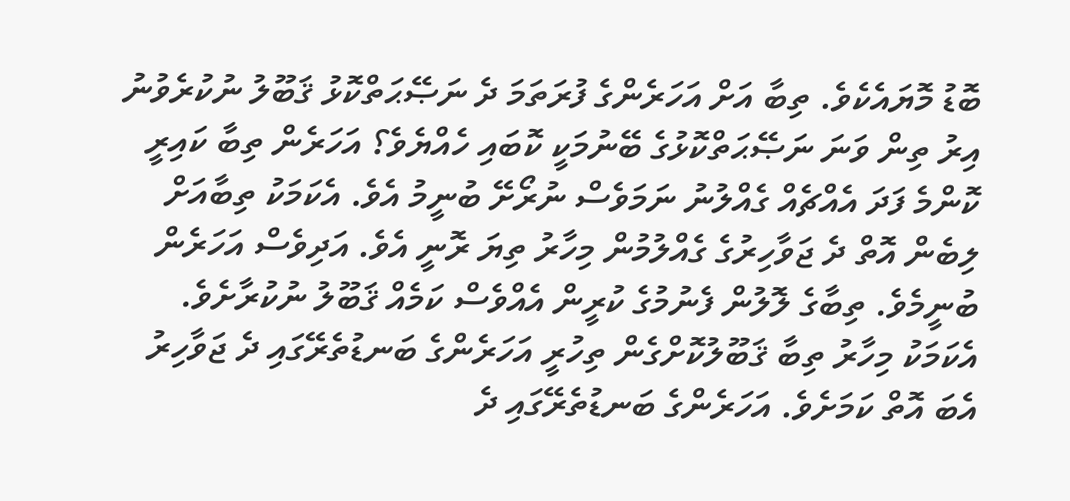ބޮޑު މޮޔައެކެވެ. ތިބާ އަށް އަހަރެންގެ ފުރަތަމަ ދެ ނަޞޭޙަތްކޮޅު ޤަބޫލު ނުކުރެވުނު އިރު ތިން ވަނަ ނަޞޭޙަތްކޮޅުގެ ބޭނުމަކީ ކޮބައި ހެއްޔެވެ؟ އަހަރެން ތިބާ ކައިރީ ކޮންމެ ފަދަ އެއްޗެއް ގެއްލުނު ނަމަވެސް ނުރޯށޭ ބުނީމު އެވެ. އެކަމަކު ތިބާއަށް ލިބެން އޮތް ދެ ޖަވާހިރުގެ ގެއްލުމުން މިހާރު ތިޔަ ރޮނީ އެވެ. އަދިވެސް އަހަރެން ބުނީމެވެ. ތިބާގެ ލޮލުން ފެނުމުގެ ކުރީން އެއްވެސް ކަމެއް ޤަބޫލު ނުކުރާށެވެ. އެކަމަކު މިހާރު ތިބާ ޤަބޫލުކޮށްގެން ތިހުރީ އަހަރެންގެ ބަނޑުތެރޭގައި ދެ ޖަވާހިރު އެބަ އޮތް ކަމަށެވެ. އަހަރެންގެ ބަނޑުތެރޭގައި ދެ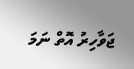ޖަވާހިރު އޮތް ނަމަ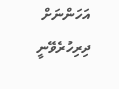އަހަންނަށް ދިރިހުރެވޭނީ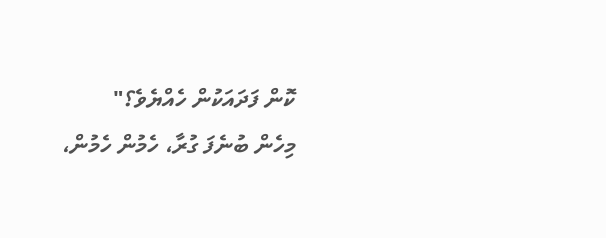ކޮން ފަދައަކުން ހެއްޔެވެ؟"
މިހެން ބުނެފަ ގުރާ، ހެމުން ހެމުން،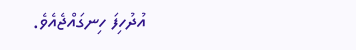އުދުހިފަ ހިނގައްޖެއެވެ.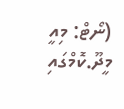(ނޯޓް: މިއީ މީދޫ.ކޮމްގައި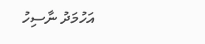އަހުމަދު ނާސިހު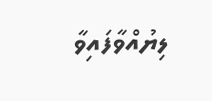ލިޔުއްވާފައިވާ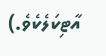އާޓިކަލެކެވެ.)